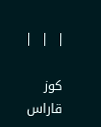|  |  |

كوز قاراس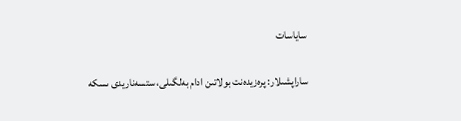ساياسات

ساراپشىلار: پرەزيدەنت بولاتىن ادام بەلگىلى، ستسەناريدى ىسكە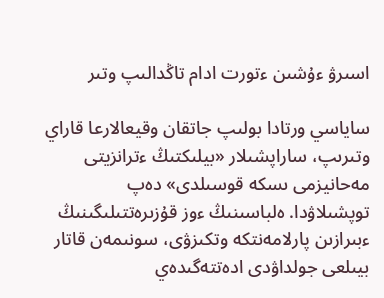اسىرۋ ءۇشىن ءتورت ادام تاڭدالىپ وتىر

ساياسي ورتادا بولىپ جاتقان وقيعالارعا قاراي وتىرىپ، ساراپشىلار «بيلىكتىڭ ءترانزيتى مەحانيزمى ىسكە قوسىلدى» دەپ توپشىلاۋدا. ەلباسىنىڭ ءوز قۇزىرەتتىلىگىنىڭ ءبىرازىن پارلامەنتكە وتكىزۋى، سونىمەن قاتار بيىلعى جولداۋدى ادەتتەگىدەي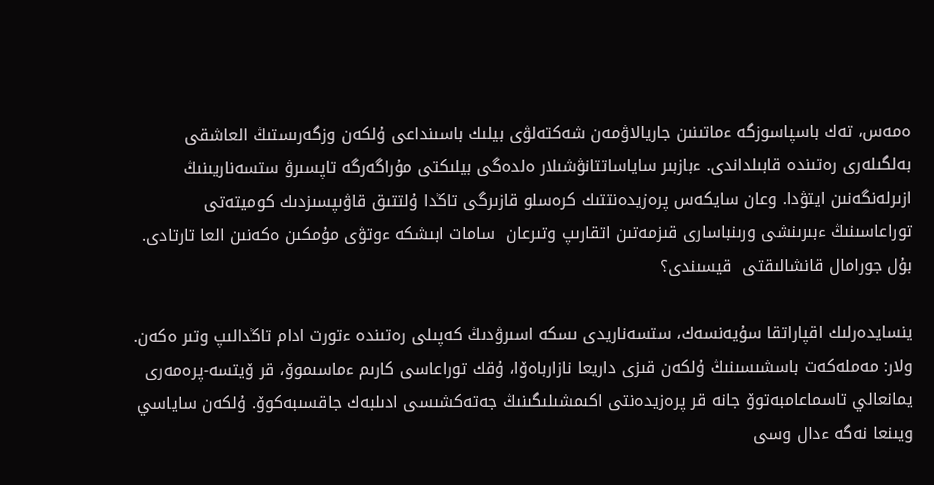ەمەس، تەك باسپاسوزگە ءماتىنىن جاريالاۋمەن شەكتەلۋى بيلىك باسىنداعى ۇلكەن وزگەرىستىڭ العاشقى بەلگىلەرى رەتىندە قابىلداندى. ءبازبىر ساياساتتانۋشىلار ەلدەگى بيلىكتى مۇراگەرگە تاپسىرۋ ستسەناريىنىڭ ازىرلەنگەنىن ايتۋدا. وعان سايكەس پرەزيدەنتتىك كرەسلو قازىرگى تاڭدا ۇلتتىق قاۋىپسىزدىك كوميتەتى توراعاسىنىڭ ءبىرىنشى ورىنباسارى قىزمەتىن اتقارىپ وتىرعان  سامات ابىشكە ءوتۋى مۇمكىن ەكەنىن العا تارتادى.  بۇل جورامال قانشالىقتى  قيسىندى؟

ينسايدەرلىك اقپاراتقا سۇيەنسەك، ستسەناريدى ىسكە اسىرۋدىڭ كەپىلى رەتىندە ءتورت ادام تاڭدالىپ وتىر ەكەن. ولار: مەملەكەت باسشىسىنىڭ ۇلكەن قىزى داريعا نازارباەۆا، ۇقك توراعاسى كارىم ءماسىموۆ، قر ۆيتسە-پرەمەرى يمانعالي تاسماعامبەتوۆ جانە قر پرەزيدەنتى اكىمشىلىگىنىڭ جەتەكشىسى ادىلبەك جاقسىبەكوۆ. ۇلكەن ساياسي ويىنعا نەگە ءدال وسى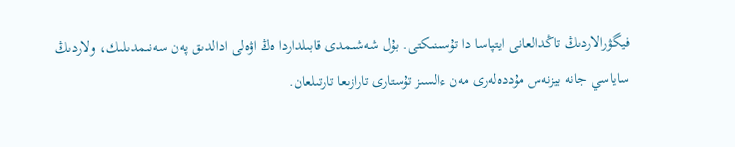فيگۋرالاردىڭ تاڭدالعانى ايتپاسا دا تۇسىنىكتى. بۇل شەشىمدى قابىلداردا ەڭ اۋەلى ادالدىق پەن سەنىمدىلىك، ولاردىڭ ساياسي جانە بيزنەس مۇددەلەرى مەن ءالسىز تۇستارى تارازىعا تارتىلعان.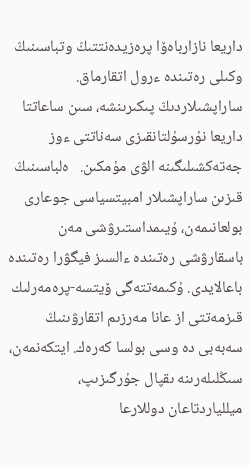داريعا نازارباەۆا پرەزيدەنتتىڭ وتباسىنىڭ وكىلى رەتىندە ءرول اتقارماق.   ساراپشىلاردىڭ پىكىرىنشە، سىن ساعاتتا داريعا نۇرسۇلتانقىزى سەناتتى ءوز جەتەكشىلىگىنە الۋى مۇمكىن.   ەلباسىنىڭ قىزىن ساراپشىلار امبيتسياسى جوعارى بولعانىمەن، ۇيىمداستىرۋشى مەن باسقارۋشى رەتىندە ءالسىز فيگۋرا رەتىندە باعالايدى. ۇكىمەتتەگى ۆيتسە-پرەمەرلىك قىزمەتتى از عانا مەرزىم اتقارۋىنىڭ سەبەبى دە وسى بولسا كەرەك. ايتكەنمەن، سىڭلىلەرىنە ىقپال جۇرگىزىپ، ميللياردتاعان دوللارعا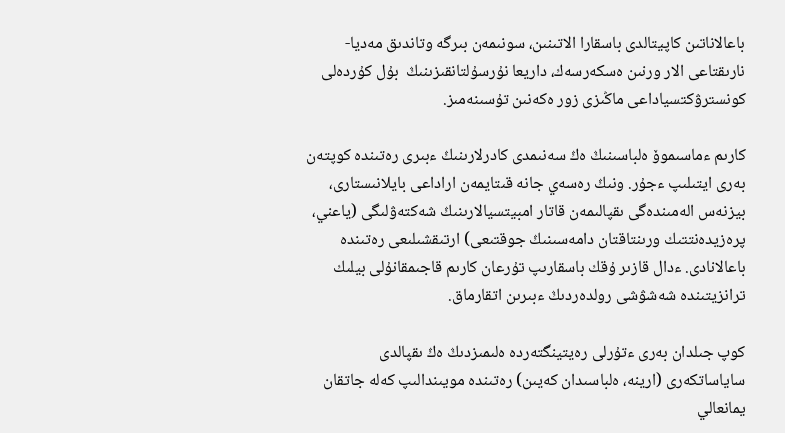باعالاناتىن كاپيتالدى باسقارا الاتىنىن، سونىمەن بىرگە وتاندىق مەديا-نارىقتاعى الار ورنىن ەسكەرسەك، داريعا نۇرسۇلتانقىزىنىڭ  بۇل كۇردەلى كونسترۋكتسياداعى ماڭىزى زور ەكەنىن تۇسىنەمىز.

كارىم ءماسىموۆ ەلباسىنىڭ ەڭ سەنىمدى كادرلارىنىڭ ءبىرى رەتىندە كوپتەن بەرى ايتىلىپ ءجۇر. ونىڭ رەسەي جانە قىتايمەن اراداعى بايلانىستارى، بيزنەس الەمىندەگى ىقپالىمەن قاتار امبيتسيالارىنىڭ شەكتەۋلىگى (ياعني، پرەزيدەنتتىك ورىنتاقتان دامەسىنىڭ جوقتىعى) ارتىقشىلىعى رەتىندە باعالانادى. ءدال قازىر ۇقك باسقارىپ تۇرعان كارىم قاجىمقانۇلى بيلىك ترانزيتىندە شەشۋشى رولدەردىڭ ءبىرىن اتقارماق.

كوپ جىلدان بەرى ءتۇرلى رەيتينگتەردە ەلىمىزدىڭ ەڭ ىقپالدى ساياساتكەرى (ارينە، ەلباسىدان كەيىن) رەتىندە مويىندالىپ كەلە جاتقان يمانعالي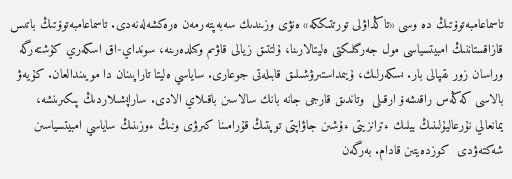تاسماعامبەتوۆتىڭ دە وسى «تاڭداۋلى تورتتىككە» ەنۋى وزىندىك سەبەپتەرمەن ەرەكشەلەنەدى. تاسماعامبەتوۆتىڭ باتىس قازاقستاننىڭ امبيتسياسى مول جەرگىلىكتى ەليتالارىنا، ۇلتتىق زيالى قاۋىم وكىلدەرىنە، سونداي-اق اسكەري كۇشتەرگە وراسان زور ىقپالى بار. ىسكەرلىك، ۇيىمداستىرۋشىلىق قابىلەتى جوعارى. ساياسي ەليتا تاراپىنان دا مويىندالعان. كۇيەۋ بالاسى كەڭەس راقىشەۆ ارقىلى  وتاندىق قارجى جانە بانك سالاسىن باقىلاي الادى. ساراپشىلاردىڭ پىكىرىنشە، يمانعالي نۇرعاليۇلىنىڭ بيلىك ءترانزيتى ءۇشىن جاۋاپتى توپتىڭ قۇرامىنا كىرۋى ونىڭ ءوزىنىڭ ساياسي امبيتسياسىن شەكتەۋدى  كوزدەيتىن قادام. بەرگەن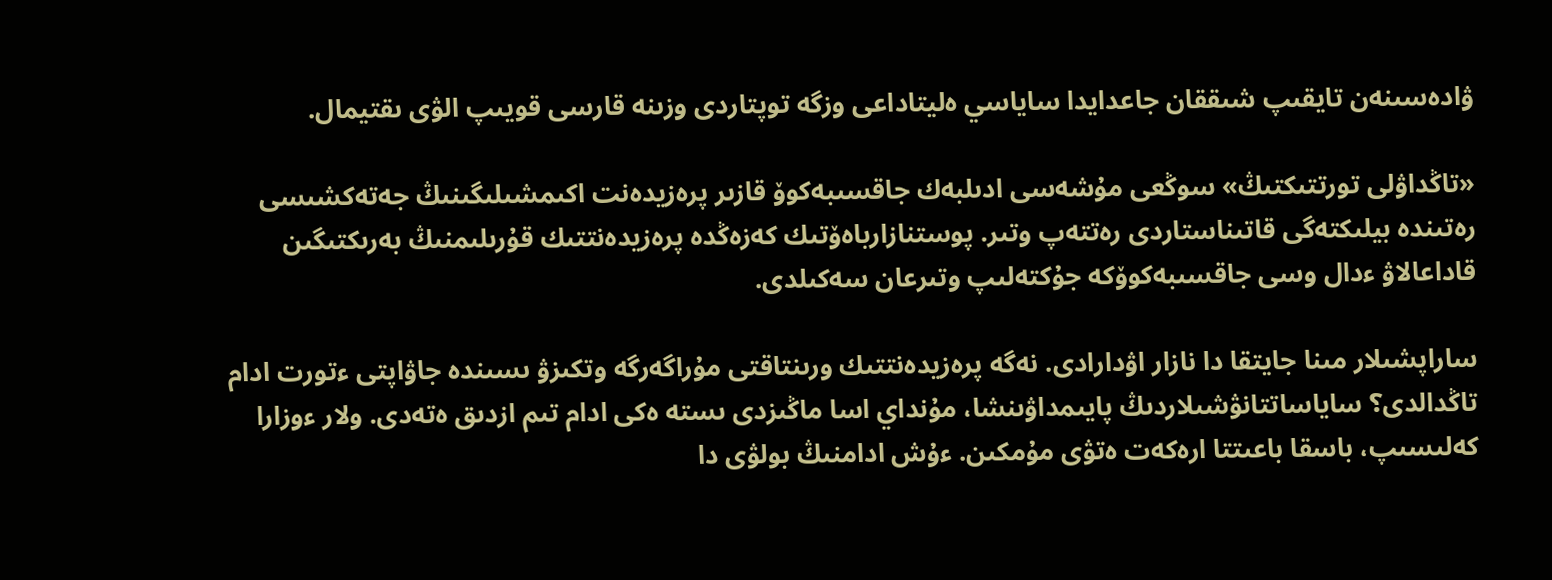ۋادەسىنەن تايقىپ شىققان جاعدايدا ساياسي ەليتاداعى وزگە توپتاردى وزىنە قارسى قويىپ الۋى ىقتيمال.

«تاڭداۋلى تورتتىكتىڭ» سوڭعى مۇشەسى ادىلبەك جاقسىبەكوۆ قازىر پرەزيدەنت اكىمشىلىگىنىڭ جەتەكشىسى رەتىندە بيلىكتەگى قاتىناستاردى رەتتەپ وتىر. پوستنازارباەۆتىك كەزەڭدە پرەزيدەنتتىك قۇرىلىمنىڭ بەرىكتىگىن قاداعالاۋ ءدال وسى جاقسىبەكوۆكە جۇكتەلىپ وتىرعان سەكىلدى.

ساراپشىلار مىنا جايتقا دا نازار اۋدارادى. نەگە پرەزيدەنتتىك ورىنتاقتى مۇراگەرگە وتكىزۋ ىسىندە جاۋاپتى ءتورت ادام تاڭدالدى؟ ساياساتتانۋشىلاردىڭ پايىمداۋىنشا، مۇنداي اسا ماڭىزدى ىستە ەكى ادام تىم ازدىق ەتەدى. ولار ءوزارا كەلىسىپ، باسقا باعىتتا ارەكەت ەتۋى مۇمكىن. ءۇش ادامنىڭ بولۋى دا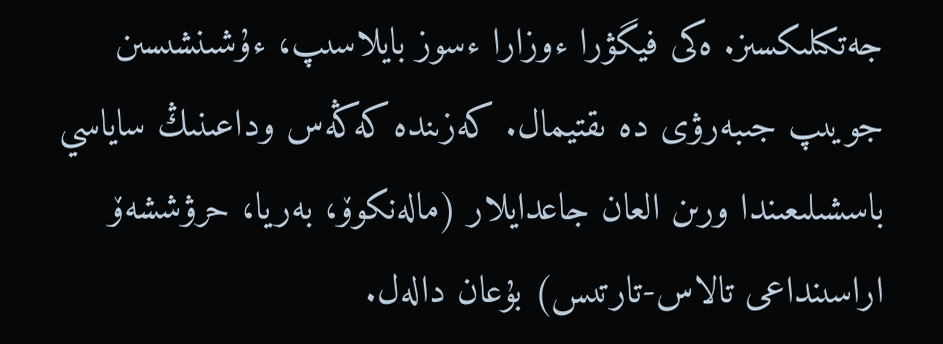جەتكىلىكسىز. ەكى فيگۋرا ءوزارا ءسوز بايلاسىپ، ءۇشىنشىسىن جويىپ جىبەرۋى دە ىقتيمال. كەزىندە كەڭەس وداعىنىڭ ساياسي باسشىلىعىندا ورىن العان جاعدايلار (مالەنكوۆ، بەريا، حرۋششەۆ اراسىنداعى تالاس-تارتىس) بۇعان دالەل.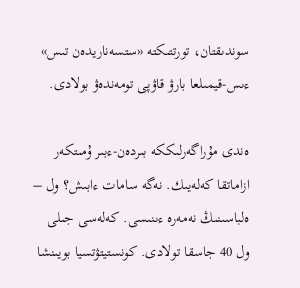سوندىقتان، تورتتىكتە «ستسەناريدەن تىس» ءىس-قيمىلعا بارۋ قاۋپى تومەندەۋ بولادى.

ەندى مۇراگەرلىككە بىردەن-ءبىر ۇمىتكەر ازاماتقا كەلەيىك. نەگە سامات ءابىش؟ ول – ەلباسىنىڭ نەمەرە ءىنىسى. كەلەسى جىلى ول 40 جاسقا تولادى. كونستيتۋتسيا بويىنشا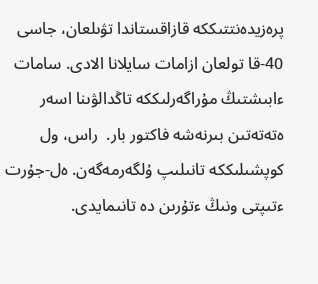پرەزيدەنتتىككە قازاقستاندا تۋىلعان، جاسى 40-قا تولعان ازامات سايلانا الادى. سامات ءابىشتىڭ مۇراگەرلىككە تاڭدالۋىنا اسەر ەتەتەتىن بىرنەشە فاكتور بار.  راس، ول كوپشىلىككە تانىلىپ ۇلگەرمەگەن. ەل-جۇرت ءتىپتى ونىڭ ءتۇرىن دە تانىمايدى.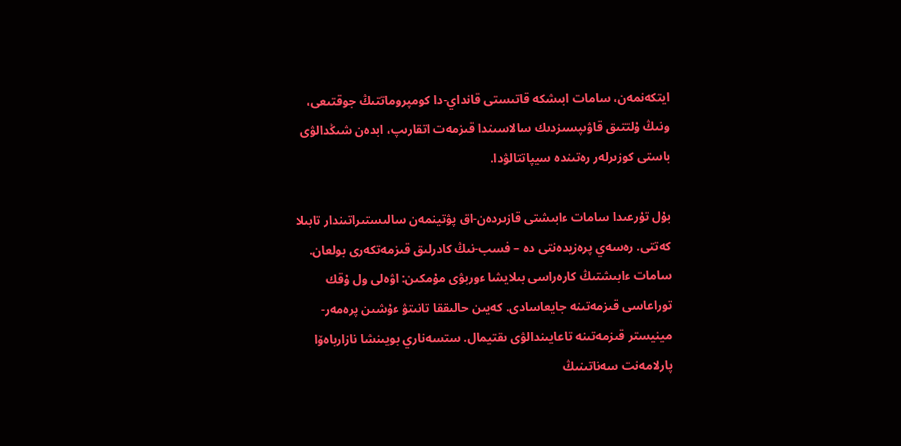ايتكەنمەن، سامات ابىشكە قاتىستى قانداي-دا كومپروماتتىڭ جوقتىعى، ونىڭ ۇلتتىق قاۋىپسىزدىك سالاسىندا قىزمەت اتقارىپ، ابدەن شىڭدالۋى باستى كوزىرلەر رەتىندە سيپاتتالۋدا.

بۇل تۇرعىدا سامات ءابىشتى قازىردەن-اق پۋتينمەن سالىستىراتىندار تابىلا كەتتى. رەسەي پرەزيدەنتى دە – فسب-نىڭ كادرلىق قىزمەتكەرى بولعان. سامات ءابىشتىڭ كارەراسى بىلايشا ءوربۋى مۇمكىن: اۋەلى ول ۇقك توراعاسى قىزمەتىنە جايعاسادى. كەيىن حالىققا تانىتۋ ءۇشىن پرەمەر-مينيستر قىزمەتىنە تاعايىندالۋى ىقتيمال. ستسەناري بويىنشا نازارباەۆا پارلامەنت سەناتىنىڭ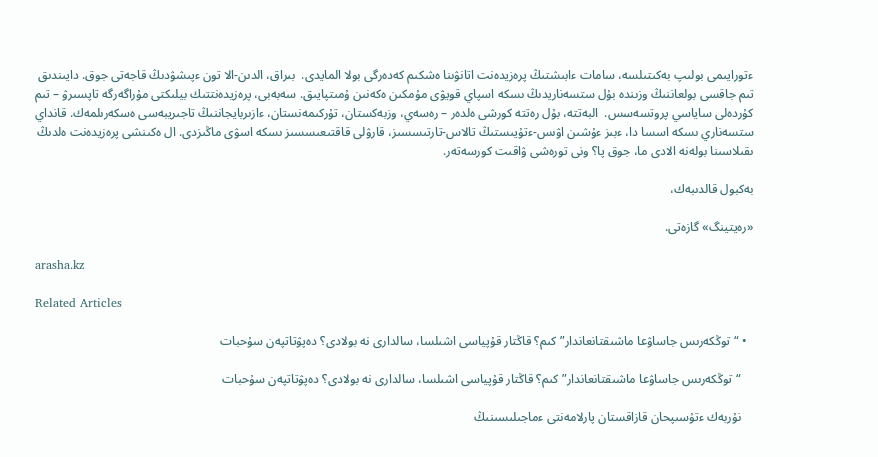ءتورايىمى بولىپ بەكىتىلسە، سامات ءابىشتىڭ پرەزيدەنت اتانۋىنا ەشكىم كەدەرگى بولا المايدى.  بىراق، الدىن-الا تون ءپىشۋدىڭ قاجەتى جوق. دايىندىق تىم جاقسى بولعاننىڭ وزىندە بۇل ستسەناريدىڭ ىسكە اسپاي قويۋى مۇمكىن ەكەنىن ۇمىتپايىق. سەبەبى، پرەزيدەنتتىك بيلىكتى مۇراگەرگە تاپسىرۋ – تىم كۇردەلى ساياسي پروتسەسس.  البەتتە، بۇل رەتتە كورشى ەلدەر – رەسەي، وزبەكستان، تۇركىمەنستان، ءازىربايجاننىڭ تاجىريبەسى ەسكەرىلمەك. قانداي ستسەناري ىسكە اسسا دا، ءبىز ءۇشىن اۋىس-ءتۇيىستىڭ تالاس-تارتىسسىز، قارۋلى قاقتىعىسسىز ىسكە اسۋى ماڭىزدى. ال ەكىنشى پرەزيدەنت ەلدىڭ ىقىلاسىنا بولەنە الادى ما، جوق پا؟ ونى تورەشى ۋاقىت كورسەتەر.

بەكبول قالدىبەك،

«رەيتينگ» گازەتى.

arasha.kz

Related Articles

  • “توڭكەرىس جاساۋعا ماشىقتانعاندار” كىم؟ قاڭتار قۇپياسى اشىلسا، سالدارى نە بولادى؟ دەپۋتاتپەن سۇحبات

    “توڭكەرىس جاساۋعا ماشىقتانعاندار” كىم؟ قاڭتار قۇپياسى اشىلسا، سالدارى نە بولادى؟ دەپۋتاتپەن سۇحبات

    نۇربەك ءتۇسىپحان قازاقستان پارلامەنتى ءماجىلىسىنىڭ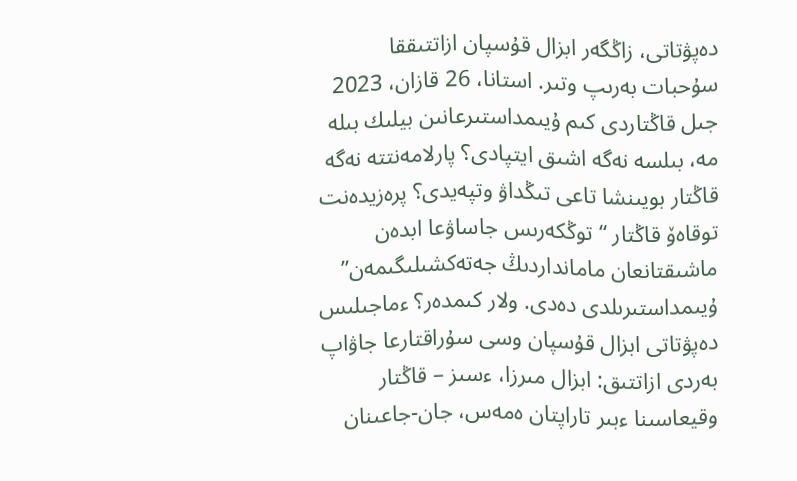دەپۋتاتى، زاڭگەر ابزال قۇسپان ازاتتىققا سۇحبات بەرىپ وتىر. استانا، 26 قازان، 2023 جىل قاڭتاردى كىم ۇيىمداستىرعانىن بيلىك بىلە مە، بىلسە نەگە اشىق ايتپادى؟ پارلامەنتتە نەگە قاڭتار بويىنشا تاعى تىڭداۋ وتپەيدى؟ پرەزيدەنت توقاەۆ قاڭتار “توڭكەرىس جاساۋعا ابدەن ماشىقتانعان مامانداردىڭ جەتەكشىلىگىمەن” ۇيىمداستىرىلدى دەدى. ولار كىمدەر؟ ءماجىلىس دەپۋتاتى ابزال قۇسپان وسى سۇراقتارعا جاۋاپ بەردى ازاتتىق: ابزال مىرزا، ءسىز – قاڭتار وقيعاسىنا ءبىر تاراپتان ەمەس، جان-جاعىنان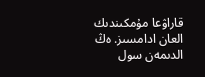قاراۋعا مۇمكىندىك العان ادامسىز. ەڭ الدىمەن سول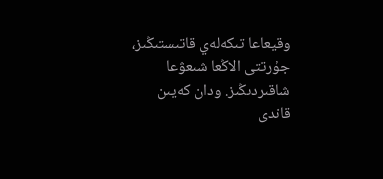وقيعاعا تىكەلەي قاتىستىڭىز، جۇرتتى الاڭعا شىعۋعا شاقىردىڭىز. ودان كەيىن قاندى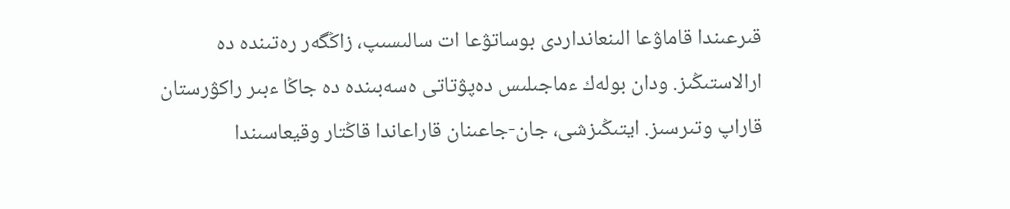قىرعىندا قاماۋعا الىنعانداردى بوساتۋعا ات سالىسىپ، زاڭگەر رەتىندە دە ارالاستىڭىز. ودان بولەك ءماجىلىس دەپۋتاتى ەسەبىندە دە جاڭا ءبىر راكۋرستان قاراپ وتىرسىز. ايتىڭىزشى، جان-جاعىنان قاراعاندا قاڭتار وقيعاسىندا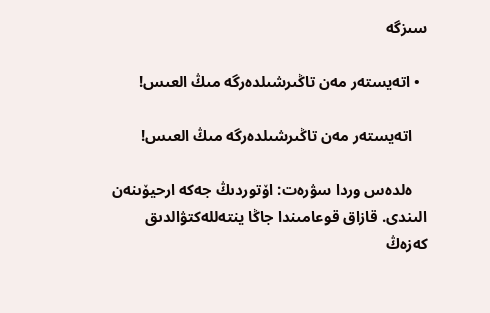سىزگە

  • اتەيستەر مەن تاڭىرشىلدەرگە مىڭ العىس!

    اتەيستەر مەن تاڭىرشىلدەرگە مىڭ العىس!

    ەلدەس وردا سۋرەت: اۆتوردىڭ جەكە ارحيۆىنەن الىندى. قازاق قوعامىندا جاڭا ينتەللەكتۋالدىق كەزەڭ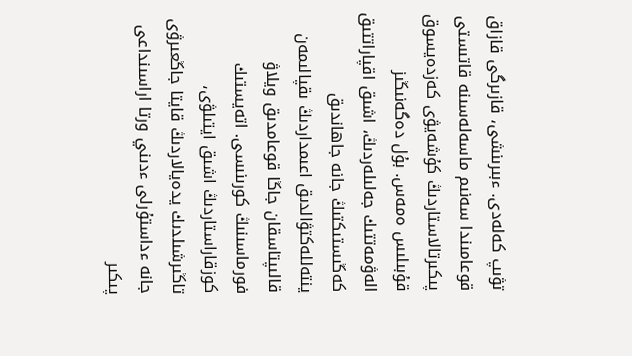تۋىپ كەلەدى. ءبىرىنشى، قازىرگى قازاق قوعامىندا سەنىم ماسەلەسىنە قاتىستى پىكىرتالاستاردىڭ كۇشەيۋى كەزدەيسوق قۇبىلىس ەمەس. بۇل دەگەنىڭىز الەۋمەتتىك جەلىلەردىڭ، اشىق اقپاراتتىق كەڭىستىكتىڭ جانە جاھاندىق ينتەللەكتۋالدىق اعىمداردىڭ ىقپالىمەن قالىپتاسقان جاڭا قوعامدىق ويلاۋ فورماسىنىڭ كورىنىسى. اتەيستىك كوزقاراستاردىڭ اشىق ايتىلۋى، تاڭىرشىلدىك يدەيالاردىڭ قايتا جاڭعىرۋى جانە ءداستۇرلى ءدىني ورتا اراسىنداعى پىكىر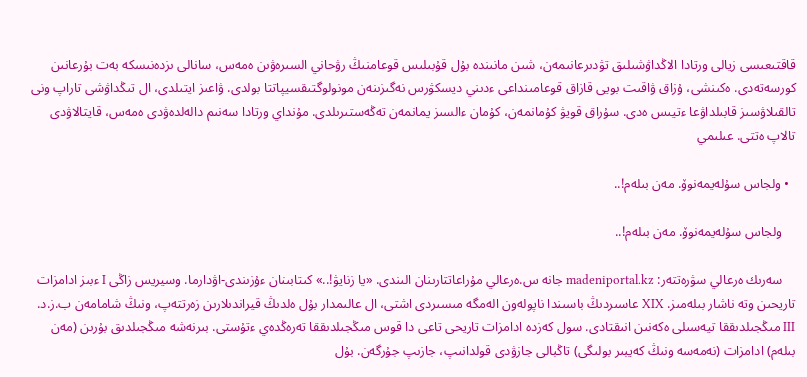قاقتىعىسى زيالى ورتادا الاڭداۋشىلىق تۋدىرعانىمەن، شىن مانىندە بۇل قۇبىلىس قوعامنىڭ رۋحاني السىرەۋىن ەمەس، سانالى ىزدەنىسكە بەت بۇرعانىن كورسەتەدى. ەكىنشى، ۇزاق ۋاقىت بويى قازاق قوعامىنداعى ءدىني ديسكۋرس نەگىزىنەن مونولوگتىقسيپاتتا بولدى. ۋاعىز ايتىلدى، ال تىڭداۋشى تاراپ ونى تالقىلاۋسىز قابىلداۋعا ءتيىس ەدى. سۇراق قويۋ كۇمانمەن، كۇمان ءالسىز يمانمەن تەڭەستىرىلدى. مۇنداي ورتادا سەنىم دالەلدەۋدى ەمەس، قايتالاۋدى تالاپ ەتتى. عىلىمي

  • ولجاس سۇلەيمەنوۆ. مەن بىلەم!..

    ولجاس سۇلەيمەنوۆ. مەن بىلەم!..

    سەرىك ەرعالي سۋرەتتەر: madeniportal.kz جانە س.ەرعالي مۇراعاتتارىنان الىندى. «يا زنايۋ!..» كىتابىنان ءۇزىندى-اۋدارما. وسيريس زاڭى I ءبىز ادامزات تاريحىن وتە ناشار بىلەمىز. XIX عاسىردىڭ باسىندا ناپولەون الەمگە مىسىردى اشتى، ال عالىمدار بۇل ەلدىڭ قيراندىلارىن زەرتتەپ، ونىڭ شامامەن ب.ز.د. III مىڭجىلدىققا تيەسىلى ەكەنىن انىقتادى. سول كەزدە ادامزات تاريحى تاعى دا قوس مىڭجىلدىققا تەرەڭدەي ءتۇستى. بىرنەشە مىڭجىلدىق بۇرىن (مەن بىلەم) ادامزات (نەمەسە ونىڭ كەيبىر بولىگى) تاڭبالى جازۋدى قولدانىپ، جازىپ جۇرگەن. بۇل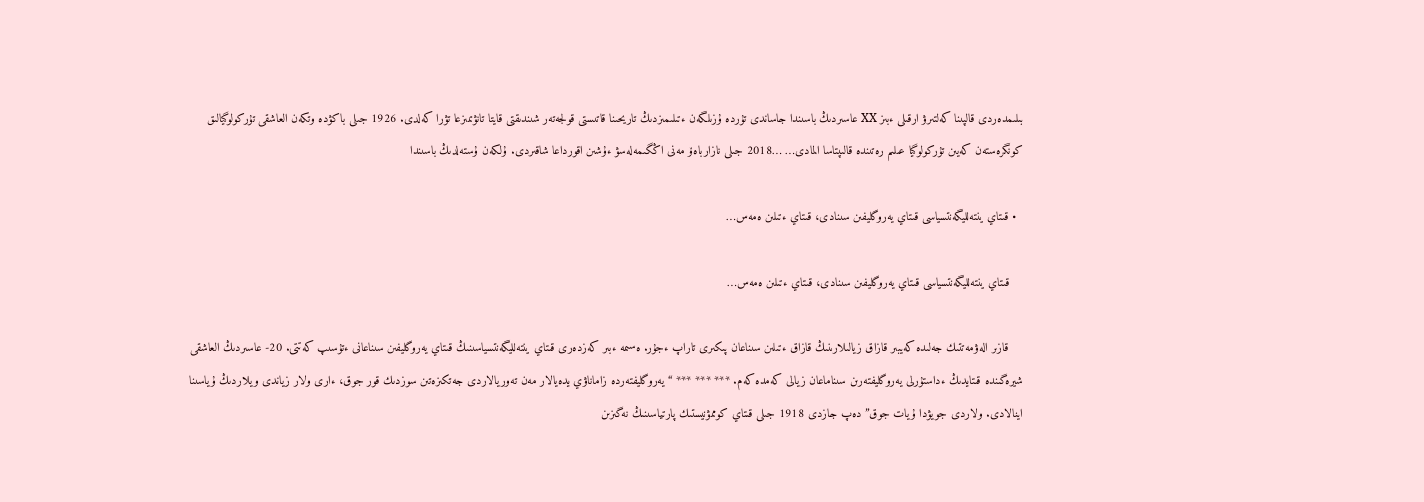بىلىمدەردى قالپىنا كەلتىرۋ ارقىلى ءبىز XX عاسىردىڭ باسىندا جاساندى تۇردە ۇزىلگەن ءتىلىمىزدىڭ تاريحىنا قاتىستى قولجەتەر شىندىقتى قايتا تانۋىمىزعا تۋرا كەلدى. 1926 جىلى باكۋدە وتكەن العاشقى تۇركولوگيالىق كونگرەستەن كەيىن تۇركولوگيا عىلىم رەتىندە قالىپتاسا المادى… …2018 جىلى نازارباەۆ مەنى اڭگىمەلەسۋ ءۇشىن اقورداعا شاقىردى. ۇلكەن ۇستەلدىڭ باسىندا

  • قىتاي ينتەلليگەنتسياسى قىتاي يەروگليفىن سىنادى، قىتاي ءتىلىن ەمەس…

    قىتاي ينتەلليگەنتسياسى قىتاي يەروگليفىن سىنادى، قىتاي ءتىلىن ەمەس…

    قازىر الەۋمەتتىك جەلىدە كەيبىر قازاق زيالىلارىنىڭ قازاق ءتىلىن سىناعان پىكىرى تاراپ ءجۇر. ەسىمە ءبىر كەزدەرى قىتاي ينتەلليگەنتسياسىنىڭ قىتاي يەروگليفىن سىناعانى ءتۇسىپ كەتتى. 20- عاسىردىڭ العاشقى شيرەگىندە قىتايدىڭ ءداستۇرلى يەروگليفتەرىن سىناماعان زيالى كەمدە كەم. *** *** *** “يەروگليفتەردە زاماناۋي يدەيالار مەن تەوريالاردى جەتكىزەتىن سوزدىك قور جوق، ءارى ولار زياندى ويلاردىڭ ۇياسىنا اينالادى. ولاردى جويۋدا ۇيات جوق” دەپ جازدى 1918 جىلى قىتاي كوممۋنيستىك پارتياسىنىڭ نەگىزىن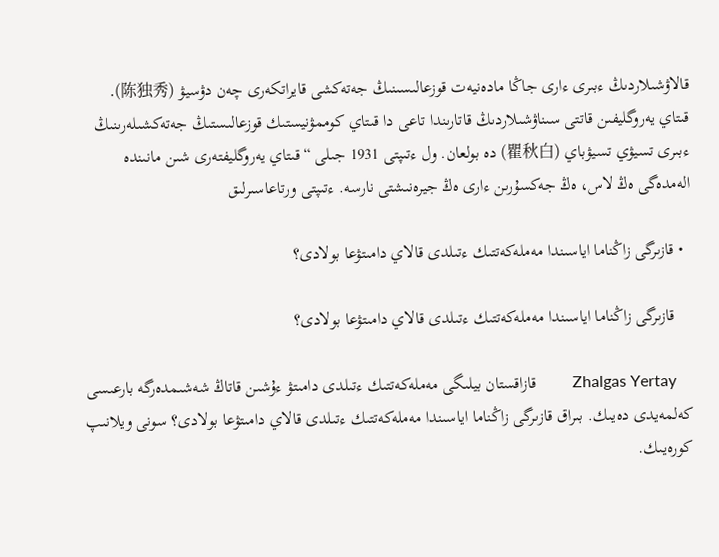قالاۋشىلاردىڭ ءبىرى ءارى جاڭا مادەنيەت قوزعالىسىنىڭ جەتەكشى قايراتكەرى چەن دۋسيۋ (陈独秀). قىتاي يەروگليفىن قاتتى سىناۋشىلاردىڭ قاتارىندا تاعى دا قىتاي كوممۋنيستىك قوزعالىستىڭ جەتەكشىلەرىنىڭ ءبىرى تسيۋي تسيۋباي (瞿秋白) دە بولعان. ول ءتىپتى 1931 جىلى “قىتاي يەروگليفتەرى شىن مانىندە الەمدەگى ەڭ لاس، ەڭ جەكسۇرىن ءارى ەڭ جيرەنىشتى نارسە. ءتىپتى ورتاعاسىرلىق

  • قازىرگى زاڭناما اياسىندا مەملەكەتتىك ءتىلدى قالاي دامىتۋعا بولادى؟

    قازىرگى زاڭناما اياسىندا مەملەكەتتىك ءتىلدى قالاي دامىتۋعا بولادى؟

    Zhalgas Yertay         قازاقستان بيلىگى مەملەكەتتىك ءتىلدى دامىتۋ ءۇشىن قاتاڭ شەشىمدەرگە بارعىسى كەلمەيدى دەيىك. بىراق قازىرگى زاڭناما اياسىندا مەملەكەتتىك ءتىلدى قالاي دامىتۋعا بولادى؟ سونى ويلانىپ كورەيىك.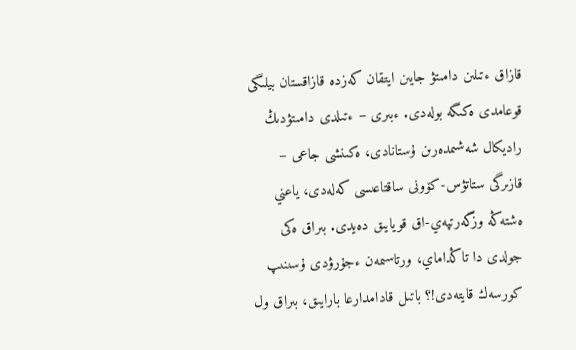قازاق ءتىلىن دامىتۋ جايىن ايتقان كەزدە قازاقستان بيلىگى قوعامدى ەكىگە بولەدى. ءبىرى – ءتىلدى دامىتۋدىڭ راديكال شەشىمدەرىن ۇستانادى، ەكىنشى جاعى – قازىرگى ستاتۋس-كۆونى ساقتاعىسى كەلەدى، ياعني ەشتەڭە وزگەرتپەي-اق قويايىق دەيدى. بىراق ەكى جولدى دا تاڭداماي، ورتاسىمەن ءجۇرۋدى ۇسىنىپ كورسەك قايتەدى!؟ باتىل قادامدارعا بارايىق، بىراق ول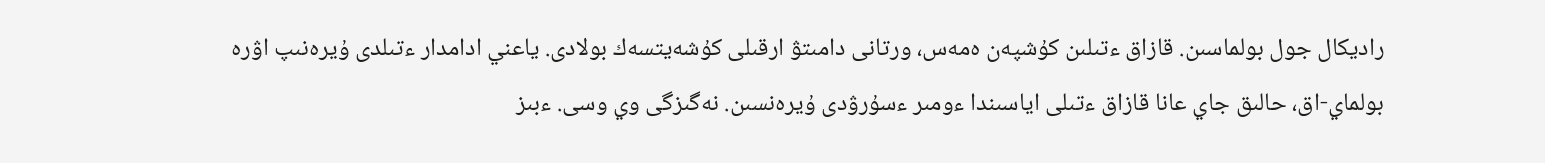راديكال جول بولماسىن. قازاق ءتىلىن كۇشپەن ەمەس، ورتانى دامىتۋ ارقىلى كۇشەيتسەك بولادى. ياعني ادامدار ءتىلدى ۇيرەنىپ اۋرە بولماي-اق، حالىق جاي عانا قازاق ءتىلى اياسىندا ءومىر ءسۇرۋدى ۇيرەنسىن. نەگىزگى وي وسى. ءبىز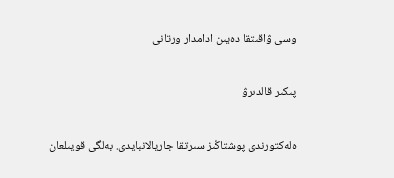وسى ۋاقىتقا دەيىن ادامدار ورتانى

پىكىر قالدىرۋ

ەلەكتورندى پوشتاڭىز سىرتقا جاريالانبايدى. بەلگى قويىلعان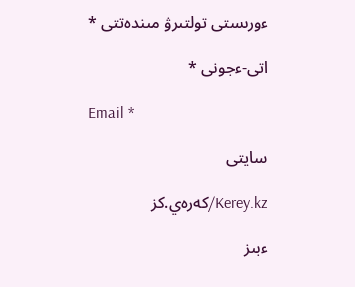ءورىستى تولتىرۋ مىندەتتى *

اتى-ءجونى *

Email *

سايتى

Kerey.kz/كەرەي.كز

ءبىز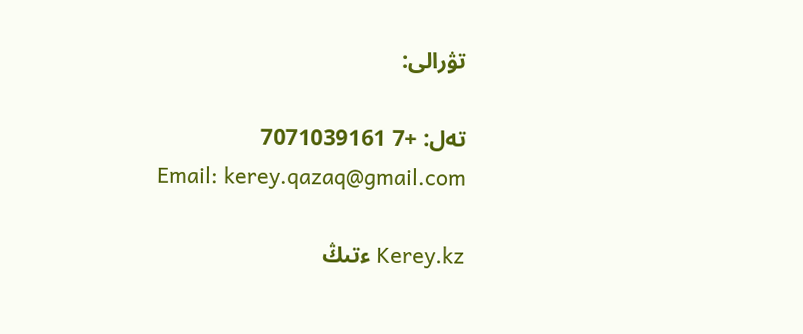تۋرالى:

تەل: +7 7071039161
Email: kerey.qazaq@gmail.com

Kerey.kz ءتىڭ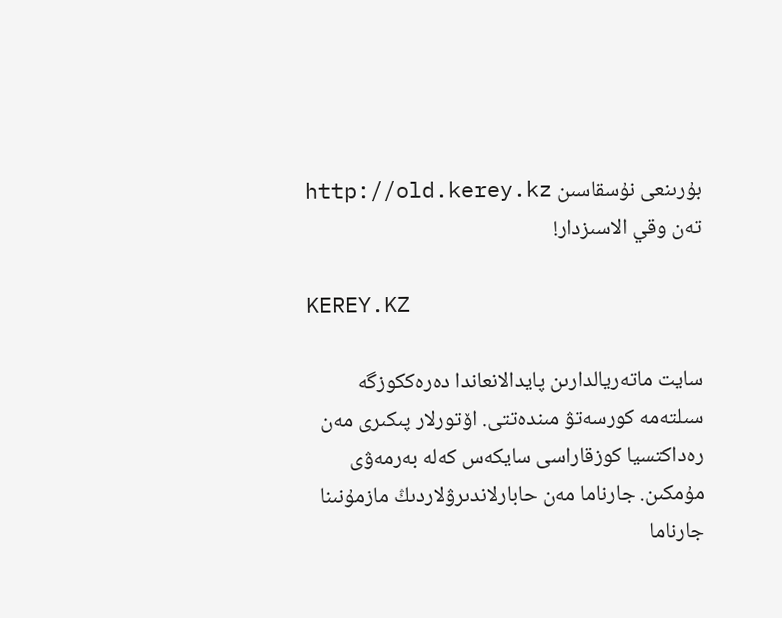بۇرىنعى نۇسقاسىن http://old.kerey.kz تەن وقي الاسىزدار!

KEREY.KZ

سايت ماتەريالدارىن پايدالانعاندا دەرەككوزگە سىلتەمە كورسەتۋ مىندەتتى. اۆتورلار پىكىرى مەن رەداكتسيا كوزقاراسى سايكەس كەلە بەرمەۋى مۇمكىن. جارناما مەن حابارلاندىرۋلاردىڭ مازمۇنىنا جارناما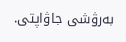بەرۋشى جاۋاپتى.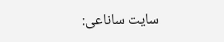سايت ساناعى: